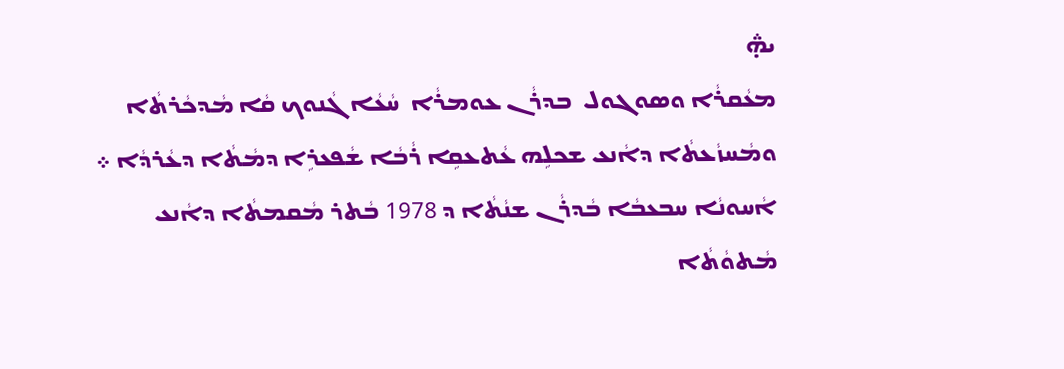ܞ
ܡܥܵܩܪܵܐ ܘܣܘܓܘܠ  ܒܕܪܵܢ ܥܘܡܪܵܐ  ܚܵܥܵܐ ܓܵܢܘܟ ܩܵܐ ܡܵܕܟܵܪܬܵܐ ܘܡܵܚܙܵܥܬܵܐ ܕܐܵܢܥ ܫܟܠܹܗ ܥܵܬܥܩܹܐ ܪܵܒܵܐ ܫܵܦܥܪܹܐ ܕܡܵܬܵܐ ܕܥܵܪܕܵܐ ܀ ܐܵܚܘܢܵܐ ܚܒܥܒܵܐ ܒܵܕܪܵܢ ܫܢܵܬܵܐ ܕ 1978 ܒܵܬܪ ܡܵܩܡܬܵܐ ܕܐܵܢܥ ܡܵܬܘܵܬܵܐ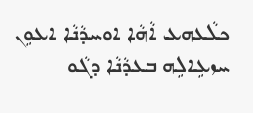ܟܠܵܥܗܥ ܐܵܗܵܐ ܐܘܚܕܵܢܵܐ ܐܥܘܹܢ ܚܙܥܹܐܠܹܗ ܒܥܕܵܢܵܐ ܕܓܵܘ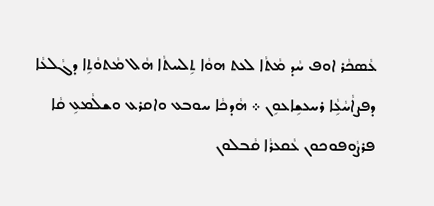ܥܵܣܟܵܪ ܐܘܦ ܚܵܕ ܡܵܬܵܐ ܠܥܬ ܗܘܵܐ ܬܹܠܚܬܵܐ ܗܵܠ ܡܵܬܘܵܬܹܐ ܕܓܵܠܥܵܐ ܕܦܨܐܵܚܵܥܹܵܐ ܪܚܥܫܹܐܥܘܹܢ ܀ ܗܵܕܟܵܐ ܚܘܒܥ ܘܐܩܪܥ ܘܫܠܵܡܥܹ ܩܵܐ ܦܪܨܵܘܦܘܟܘܢ ܥܵܩܥܪܵܐ ܩܵܒܠܘܢ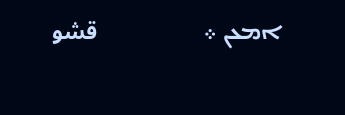ܐܡܥܢ ܀                   قشو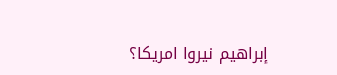إبراهيم نيروا امريكا؟